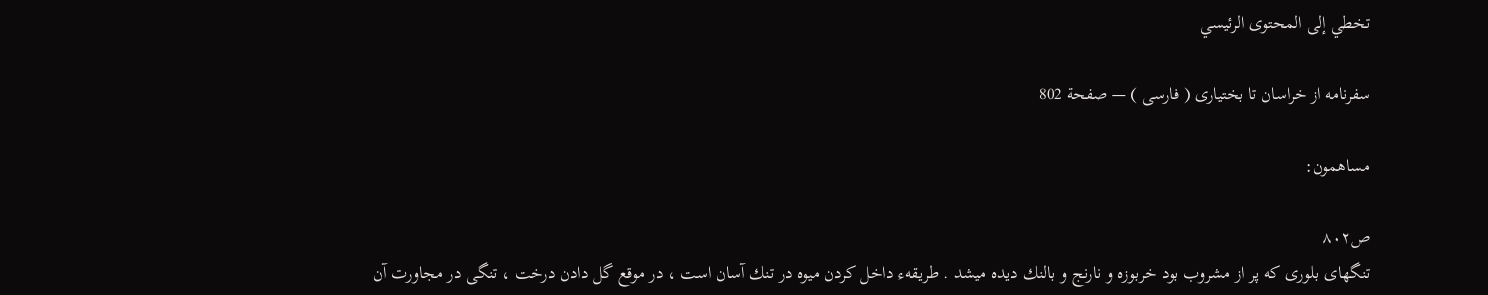تخطي إلى المحتوى الرئيسي

سفرنامه از خراسان تا بختيارى ( فارسى ) — صفحة 802

مساهمون:

ص٨٠٢
تنگهاى بلورى كه پر از مشروب بود خربوزه و نارنج و بالنك ديده ميشد . طريقهء داخل كردن ميوه در تنك آسان است ، در موقع گل دادن درخت ، تنگى در مجاورت آن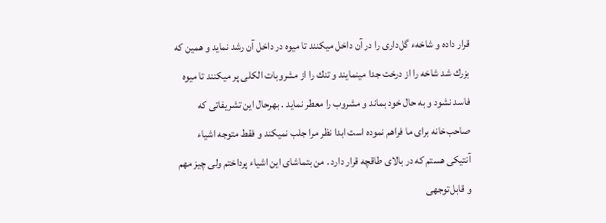قرار داده و شاخهء گل‌دارى را در آن داخل ميكنند تا ميوه در داخل آن رشد نمايد و همين كه بزرك شد شاخه را از درخت جدا مينمايند و تنك را از مشروبات الكلى پر ميكنند تا ميوه فاسد نشود و به حال خود بماند و مشروب را معطر نمايد . بهرحال اين تشريفاتى كه صاحب‌خانه براى ما فراهم نموده است ابدا نظر مرا جلب نميكند و فقط متوجه اشياء آنتيكى هستم كه در بالاى طاقچه قرار دارد . من بتماشاى اين اشياء پرداختم ولى چيز مهم و قابل‌توجهى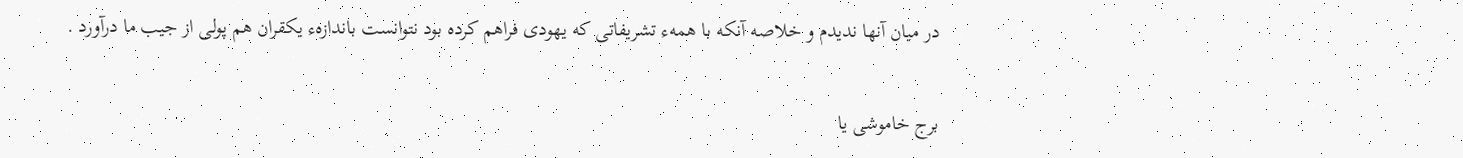در ميان آنها نديدم و خلاصه آنكه با همهء تشريفاتى كه يهودى فراهم كرده بود نتوانست باندازهء يكقران هم پولى از جيب ما درآورد .

برج خاموشى يا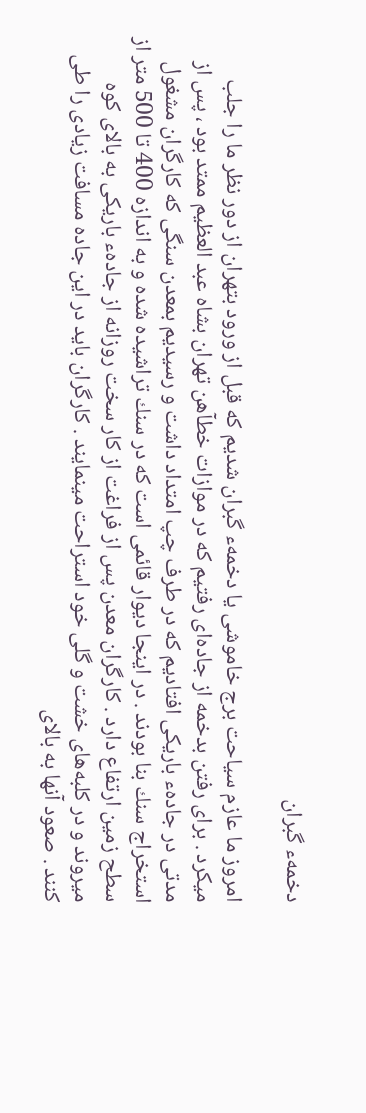دخمهء گبران

امروز ما عازم سياحت برج خاموشى يا دخمهء گبران شديم كه قبل از ورود بتهران از دور نظر ما را جلب ميكرد . براى رفتن بدخمه از جاده‌اى رفتيم كه در موازات خطآهن تهران بشاه عبد العظيم ممتد بود ، پس از مدتى در جادهء باريكى افتاديم كه در طرف چپ امتداد داشت و رسيديم بمعدن سنگى كه كارگران مشغول استخراج سنك بنا بودند . در اينجا ديوار قائمى است كه در سنك تراشيده شده و به اندازه 400 تا 500 متر از سطح زمين ارتفاع دارد . كارگران معدن پس از فراغت از كار سخت روزانه از جادهء باريكى به بالاى كوه ميروند و در كلبه‌هاى خشت و گلى خود استراحت مينمايند . كارگران بايد در اين جاده مسافت زيادى را طى كنند . صعود آنها به بالاى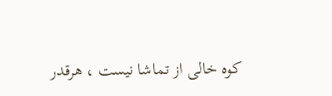كوه خالى از تماشا نيست ، هرقدر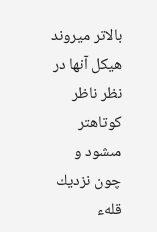بالاتر ميروند هيكل آنها در نظر ناظر كوتاهتر مىشود و چون نزديك قلهء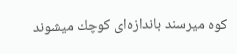كوه ميرسند باندازه‌اى كوچك ميشوند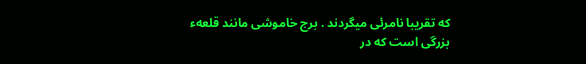كه تقريبا نامرئى ميگردند . برج خاموشى مانند قلعهء بزرگى است كه در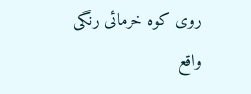روى كوه خرمائى رنگى واقع